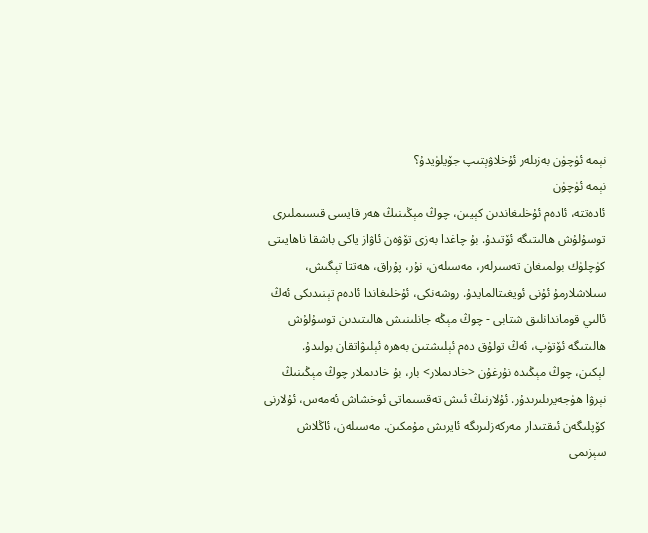نېمە ئۈچۈن بەزىلەر ئۇخلاۋېتىپ جۆيلۈيدۇ؟
نېمە ئۈچۈن
ئادەتتە، ئادەم ئۇخلىغاندىن كېيىن، چوڭ مېڭىنىڭ ھەر قايسى قىسىملىرى توسۇلۇش ھالىتىگە ئۆتىدۇ. بۇ چاغدا بەزى تۆۋەن ئاۋاز ياكى باشقا ناھايىتى كۈچلۈك بولمىغان تەسىرلەر، مەسىلەن، نۇر، پۇراق، ھەتتا تېگىش، سىلاشلارمۇ ئۇنى ئويغىتالمايدۇ. روشەنكى، ئۇخلىغاندا ئادەم تېنىدىكى ئەڭ ئالىي قوماندانلىق شتابى - چوڭ مېڭە جانلىنىش ھالىتىدىن توسۇلۇش ھالىتىگە ئۆتۈپ، ئەڭ تولۇق دەم ئېلىشتىن بەھرە ئېلىۋاتقان بولىدۇ.
لېكىن، چوڭ مېڭىدە نۇرغۇن <خادىملار> بار، بۇ خادىملار چوڭ مېڭىنىڭ نېرۋا ھۈجەيرىلىرىدۇر. ئۇلارنىڭ ئىش تەقسىماتى ئوخشاش ئەمەس، ئۇلارنى كۆپلىگەن ئىقتىدار مەركەزلىرىگە ئايرىش مۇمكىن. مەسىلەن، ئاڭلاش سېزىمى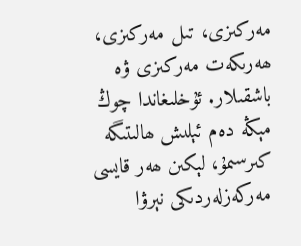مەركىزى، تىل مەركىزى، ھەرىكەت مەركىزى ۋە باشقىلار. ئۇخلىغاندا چوڭ مېڭە دەم ئېلىش ھالىتىگە كىرسىمۇ، لېكىن ھەر قايسى مەركەزلەردىكى نېرۋا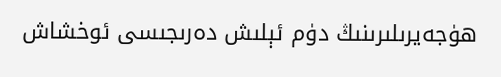ھۈجەيرىلىرىنىڭ دۈم ئېلىش دەرىجىسى ئوخشاش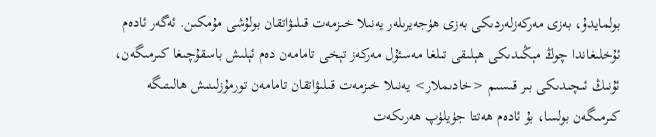بولمايدۇ، بەزى مەركەزلەردىكى بەزى ھۈجەيرىلەر يەنىلا خىزمەت قىلىۋاتقان بولۇشى مۇمكىن. ئەگەر ئادەم ئۇخلىغاندا چوڭ مېڭىدىكى ھېلىقى تىلغا مەسئۇل مەركەز تېخى تامامەن دەم ئېلىش باسقۇچىغا كىرمىگەن، ئۇنىڭ ئىچىدىكى بىر قىسىم <خادىملار> يەنىلا خىزمەت قىلىۋاتقان تامامەن تورمۇزلىنىش ھالىتىگە كىرمىگەن بولسا، بۇ ئادەم ھەتتا جۈيلۈپ ھەرىكەت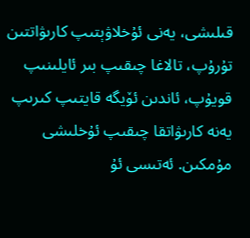قىلىشى، يەنى ئۇخلاۋېتىپ كارىۋاتتىن تۇرۇپ، تالاغا چىقىپ بىر ئايلىنىپ قويۇپ، ئاندىن ئۆيگە قايتىپ كىرىپ يەنە كارىۋاتقا چىقىپ ئۇخلىشى مۇمكىن. ئەتىسى ئۇ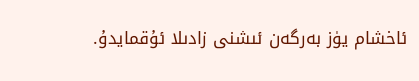ئاخشام يۈز بەرگەن ئىشنى زادىلا ئۇقمايدۇ.